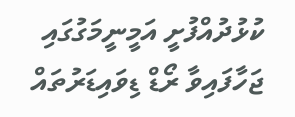ކުޅުދުއްފުށީ އަމީނީމަގުގައި ޖަހާފައިވާ ރޯޑް ޑިވައިޑަރުތައް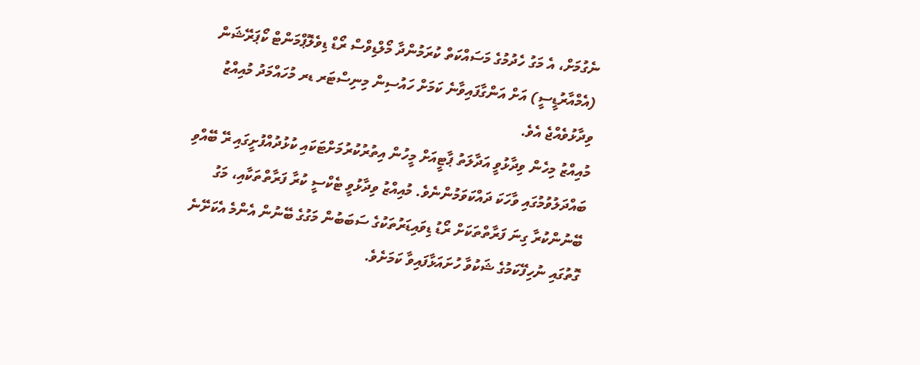ނެގުމަށް، އެ މަގު ހެދުމުގެ މަސައްކަތް ކުރަމުންދާ މޯލްޑިވްސް ރޯޑް ޑިވެލޮޕްމަންޓް ކޯޕަރޭޝަން (އެމްއާރުޑީސީ) އަށް އަންގާފައިވާނެ ކަމަށް ހައުސިން މިނިސްޓަރ ޑރ މުހައްމަދު މުއިއްޒު ވިދާޅުވެއްޖެ އެވެ.
މުއިއްޒު މިހެން ވިދާޅުވީ އަދާލަތު ޕާޓީއަށް މީހުން އިތުރުކުރުމަށްޓަކައި ކުޅުދުއްފުށީގައި ރޭ ބޭއްވި ބައްދަލުވުމުގައި ވާހަކަ ދައްކަވަމުންނެވެ. މުއިއްޒު ވިދާޅުވީ ޓެކްސީ ކުރާ ފަރާތްތަކާއި، މަގު ބޭނުންކުރާ ގިނަ ފަރާތްތަކަށް ރޯޑު ޑިވައިޑަރުތަކުގެ ސަބަބުން މަގުގެ ބޭނުން އެންމެ އެކަށޭނެ ގޮތުގައި ނުހިފޭކަމުގެ ޝަކުވާ ހުށައަޅާފައިވާ ކަމަށެވެ.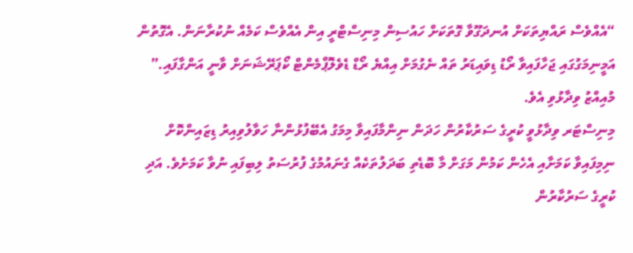“އެއްވެސް ރައްޔިތަކަށް އުނދަގޫވާ ގޮތަކަށް ހައުސިން މިނިސްޓްރީ އިން އެއްވެސް ކަމެއް ނުކުރާނަން. އެގޮތުން އަމީނިމަގުގައި ޖަހާފައިވާ ރޯޑު ޑިވައިޑަރު ތައް ނެގުމަށް އިއްޔެ ރޯޑް ޑެވެލޮޕްމެންޓް ކޯޕަރޭޝަނަށް ވާނީ އަންގާފައި.” މުއިއްޒު ވިދާޅުވި އެވެ.
މިނިސްޓަރ ވިދާޅުވީ ކުރީގެ ސަރުކާރުން ހަދަން ނިންމާފައިވާ މިމަގު އެބޭފުޅުންނާ ހަވާލުވިއިރު ޑިޒައިންކޮށް ނިމިފައިވާ ކަމަށާއި އެހެން ކަމުން މަގަށް މާ ބޮޑެތި ބަދަލުތަކެއް ގެނައުމުގެ ފުރުސަތު ލިބިފައި ނުވާ ކަމަށެވެ. އަދި ކުރީގެ ސަރުކާރުން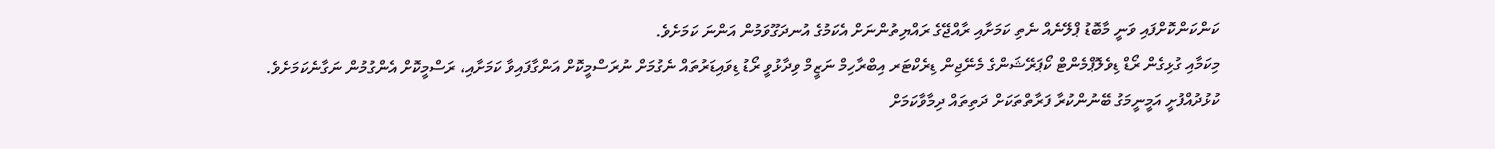ކަންކަންކޮށްފައި ވަނީ މާބޮޑު ޕްލޭނެއް ނެތި ކަމަށާއި ރާއްޖޭގެ ރައްޔިތުންނަށް އެކަމުގެ އުނދަގޫވަމުން އަންނަ ކަމަށެވެ.
މިކަމާއި ގުޅިގެން ރޯޑް ޑިވެލޮޕްމެންޓް ކޯޕަރޭޝަންގެ މެނޭޖިން ޑިރެކްޓަރ އިބްރާހިމް ނަޒީމް ވިދާޅުވީ ރޯޑު ޑިވައިޑަރުތައް ނެގުމަށް ނުރަސްމީކޮށް އަންގާފައިވާ ކަމަށާއި، ރަސްމީކޮށް އެންގުމުން ނަގާނެކަމަށެވެ.
ކުޅުދުއްފުށީ އަމީނީމަގު ބޭނުންކުރާ ފަރާތްތަކަށް ދަތިތައް ދިމާވާކަމަށް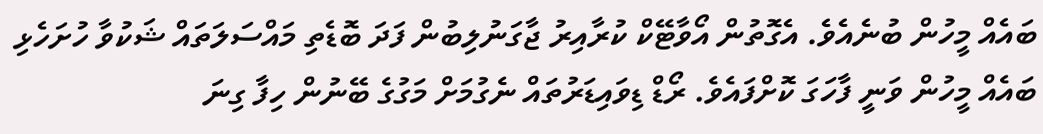ބައެއް މީހުން ބުނެއެވެ. އެގޮތުން އޯވާޓޭކް ކުރާއިރު ޖާގަނުލިބުން ފަދަ ބޮޑެތި މައްސަލަތައް ޝަކުވާ ހުށަހެޅި ބައެއް މީހުން ވަނީ ފާހަގަ ކޮށްފައެވެ. ރޯޑް ޑިވައިޑަރުތައް ނެގުމަށް މަގުގެ ބޭނުން ހިފާ ގިނަ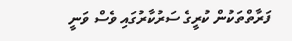ފަރާތްތަކުން ކުރީގެ ސަރުކާރުގައި ވެސް ވަނީ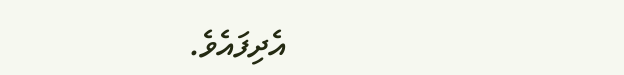އެދިފައެވެ.